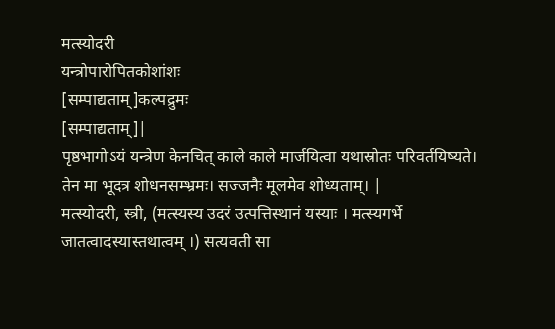मत्स्योदरी
यन्त्रोपारोपितकोशांशः
[सम्पाद्यताम्]कल्पद्रुमः
[सम्पाद्यताम्]|
पृष्ठभागोऽयं यन्त्रेण केनचित् काले काले मार्जयित्वा यथास्रोतः परिवर्तयिष्यते। तेन मा भूदत्र शोधनसम्भ्रमः। सज्जनैः मूलमेव शोध्यताम्। |
मत्स्योदरी, स्त्री, (मत्स्यस्य उदरं उत्पत्तिस्थानं यस्याः । मत्स्यगर्भे जातत्वादस्यास्तथात्वम् ।) सत्यवती सा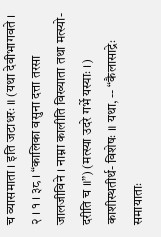च व्यासमाता । इति जटाधरः ॥ (यथा देवीभागवते । २ । १ । ३८ । “कालिका वसुना दत्ता तरसा जालजीविने । नाम्ना कालीति विख्याता तथा मत्स्यो- दरीति च ॥”) (मत्स्या उदरे गर्भे यस्याः ।) काशीस्थतीर्थ- विशेषः ॥ यथा, -- “कैलासाद्रेः समायाताः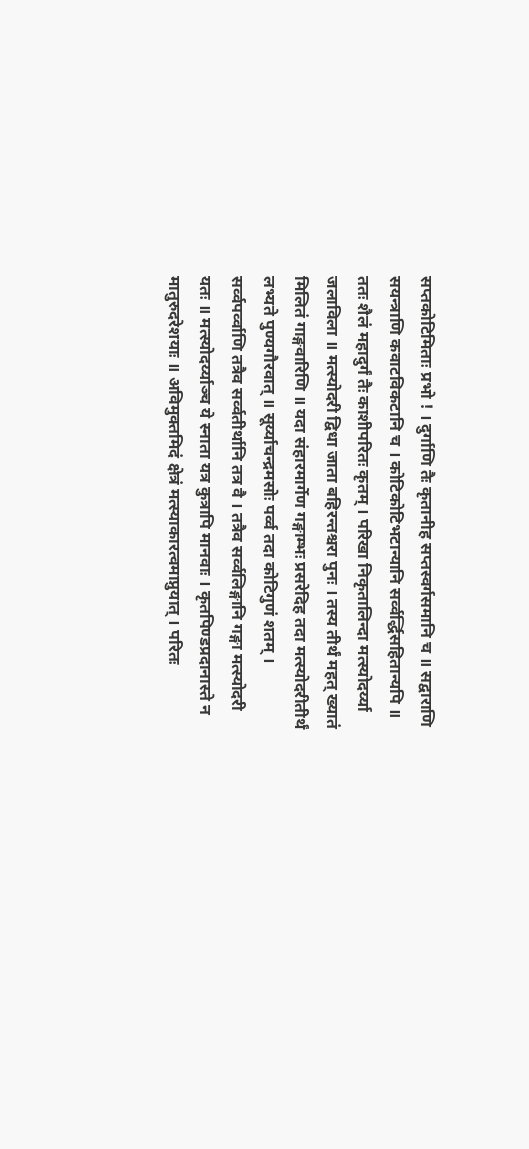सप्तकोटिमिताः प्रभो ! । दुर्गाणि तैः कृतानीह सप्तस्वर्गसमानि च ॥ सद्वाराणि सयन्त्राणि कवाटविकटानि च । कोटिकोटिभटान्यानि सर्व्वर्द्धिसहितान्यपि ॥ ततः शैलं महादुर्गं तैः काशीपरितः कृतम् । परिखा निकृतालिन्दा मत्स्योदर्य्या जलाविला ॥ मत्स्योदरी द्विधा जाता बहिरन्तश्चरा पुनः । तस्य तीर्थं महत् ख्यातं मिलितं गाङ्गवारिणि ॥ यदा संहारमार्गेण गङ्गाम्भः प्रसरेदिह तदा मत्स्योदरीतीर्थं लभ्यते पुण्यगौरवात् ॥ सूर्य्याचन्द्रमसोः पर्व्व तदा कोटिगुणं शतम् । सर्व्वपर्व्वाणि तत्रैव सर्व्वतीर्थानि तत्र वै । तत्रैव सर्व्वलिङ्गानि गङ्गा मत्स्योदरी यतः ॥ मत्स्योदर्य्याञ्च ये स्नाता यत्र कुत्रापि मानवाः । कृतपिण्डप्रदानास्ते न मातुरुदरेशयाः ॥ अविमुक्तमिदं क्षेत्रं मत्स्याकारत्वमाप्नुयात् । परितः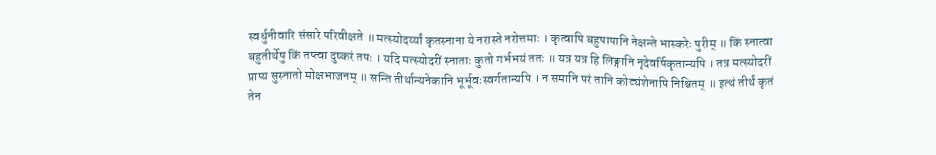स्वर्धुनीवारि संसारे परिवीक्षते ॥ मत्स्योदर्य्यां कृतस्नाना ये नरास्ते नरोत्तमाः । कृत्वापि बहुपापानि नेक्षन्ते भास्करेः पुरीम् ॥ किं स्नात्वा बहुतीर्थेषु किं तप्त्वा दुष्करं तपः । यदि मत्स्योदरीं स्नाताः कुतो गर्भभयं ततः ॥ यत्र यत्र हि लिङ्गानि नृदेवर्षिकृतान्यपि । तत्र मत्स्योदरीं प्राप्य सुस्नातो मोक्षभाजनम् ॥ सन्ति तीर्थान्यनेकानि भूर्भूवःस्वर्गतान्यपि । न समानि परं तानि कोट्यंशेनापि निश्चितम् ॥ इत्थं तीर्थं कृतं तेन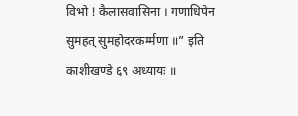विभो ! कैलासवासिना । गणाधिपेन सुमहत् सुमहोदरकर्म्मणा ॥” इति काशीखण्डे ६९ अध्यायः ॥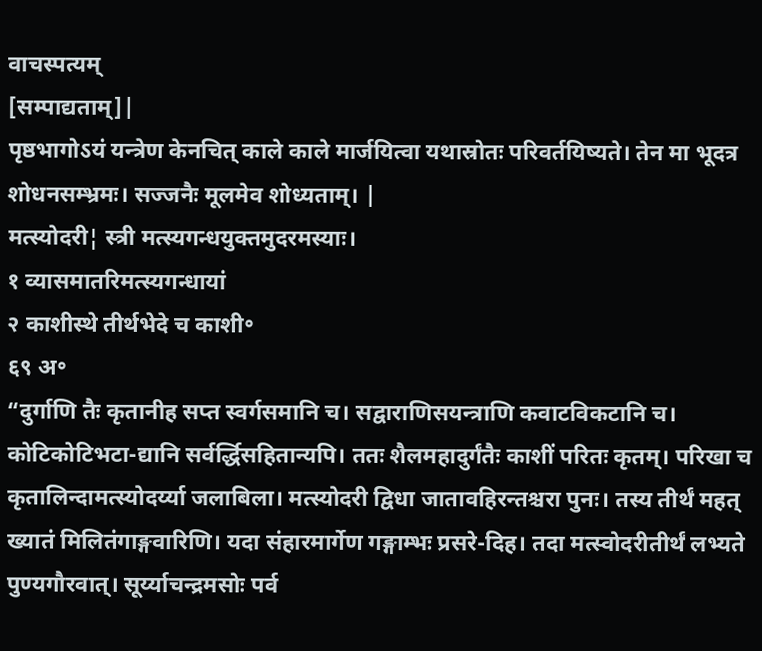वाचस्पत्यम्
[सम्पाद्यताम्]|
पृष्ठभागोऽयं यन्त्रेण केनचित् काले काले मार्जयित्वा यथास्रोतः परिवर्तयिष्यते। तेन मा भूदत्र शोधनसम्भ्रमः। सज्जनैः मूलमेव शोध्यताम्। |
मत्स्योदरी¦ स्त्री मत्स्यगन्धयुक्तमुदरमस्याः।
१ व्यासमातरिमत्स्यगन्धायां
२ काशीस्थे तीर्थभेदे च काशी॰
६९ अ॰
“दुर्गाणि तैः कृतानीह सप्त स्वर्गसमानि च। सद्वाराणिसयन्त्राणि कवाटविकटानि च। कोटिकोटिभटा-द्यानि सर्वर्द्धिसहितान्यपि। ततः शैलमहादुर्गंतैः काशीं परितः कृतम्। परिखा च कृतालिन्दामत्स्योदर्य्या जलाबिला। मत्स्योदरी द्विधा जातावहिरन्तश्चरा पुनः। तस्य तीर्थं महत् ख्यातं मिलितंगाङ्गवारिणि। यदा संहारमार्गेण गङ्गाम्भः प्रसरे-दिह। तदा मत्स्वोदरीतीर्थं लभ्यते पुण्यगौरवात्। सूर्य्याचन्द्रमसोः पर्व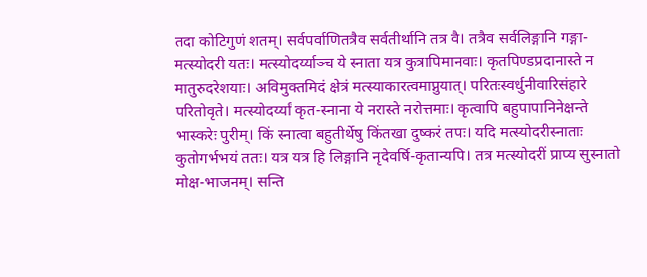तदा कोटिगुणं शतम्। सर्वपर्वाणितत्रैव सर्वतीर्थानि तत्र वै। तत्रैव सर्वलिङ्गानि गङ्गा-मत्स्योदरी यतः। मत्स्योदर्य्याञ्च ये स्नाता यत्र कुत्रापिमानवाः। कृतपिण्डप्रदानास्ते न मातुरुदरेशयाः। अविमुक्तमिदं क्षेत्रं मत्स्याकारत्वमाप्नुयात्। परितःस्वर्धुनीवारिसंहारे परितोवृते। मत्स्योदर्य्यां कृत-स्नाना ये नरास्ते नरोत्तमाः। कृत्वापि बहुपापानिनेक्षन्ते भास्करेः पुरीम्। किं स्नात्वा बहुतीर्थेषु किंतखा दुष्करं तपः। यदि मत्स्योदरीस्नाताः कुतोगर्भभयं ततः। यत्र यत्र हि लिङ्गानि नृदेवर्षि-कृतान्यपि। तत्र मत्स्योदरीं प्राप्य सुस्नातो मोक्ष-भाजनम्। सन्ति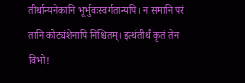तीर्थान्यनेकानि भूर्भुवःस्वर्गतान्यपि। न समानि परं तानि कोट्यंशेनापि निश्चितम्। इत्थंतीर्थं कृतं तेन विभो!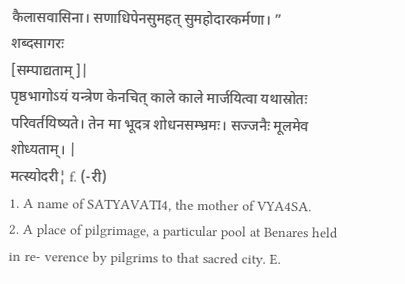कैलासवासिना। सणाधिपेनसुमहत् सुमहोदारकर्मणा। ”
शब्दसागरः
[सम्पाद्यताम्]|
पृष्ठभागोऽयं यन्त्रेण केनचित् काले काले मार्जयित्वा यथास्रोतः परिवर्तयिष्यते। तेन मा भूदत्र शोधनसम्भ्रमः। सज्जनैः मूलमेव शोध्यताम्। |
मत्स्योदरी¦ f. (-री)
1. A name of SATYAVATI4, the mother of VYA4SA.
2. A place of pilgrimage, a particular pool at Benares held in re- verence by pilgrims to that sacred city. E.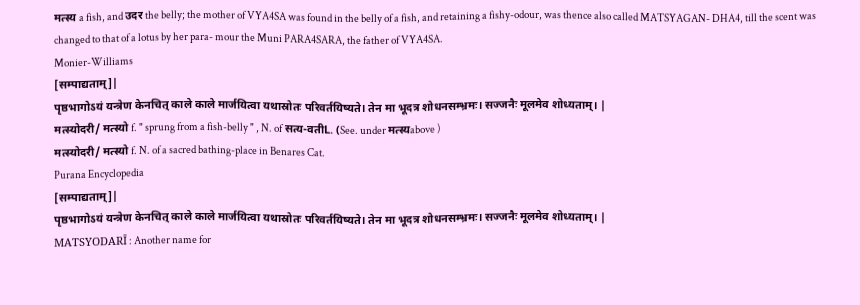मत्स्य a fish, and उदर the belly; the mother of VYA4SA was found in the belly of a fish, and retaining a fishy-odour, was thence also called MATSYAGAN- DHA4, till the scent was changed to that of a lotus by her para- mour the Muni PARA4SARA, the father of VYA4SA.
Monier-Williams
[सम्पाद्यताम्]|
पृष्ठभागोऽयं यन्त्रेण केनचित् काले काले मार्जयित्वा यथास्रोतः परिवर्तयिष्यते। तेन मा भूदत्र शोधनसम्भ्रमः। सज्जनैः मूलमेव शोध्यताम्। |
मत्स्योदरी/ मत्स्यो f. " sprung from a fish-belly " , N. of सत्य-वतीL. (See. under मत्स्यabove )
मत्स्योदरी/ मत्स्यो f. N. of a sacred bathing-place in Benares Cat.
Purana Encyclopedia
[सम्पाद्यताम्]|
पृष्ठभागोऽयं यन्त्रेण केनचित् काले काले मार्जयित्वा यथास्रोतः परिवर्तयिष्यते। तेन मा भूदत्र शोधनसम्भ्रमः। सज्जनैः मूलमेव शोध्यताम्। |
MATSYODARĪ : Another name for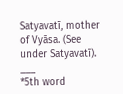Satyavatī, mother of Vyāsa. (See under Satyavatī).
___
*5th word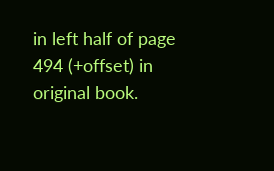in left half of page 494 (+offset) in original book.